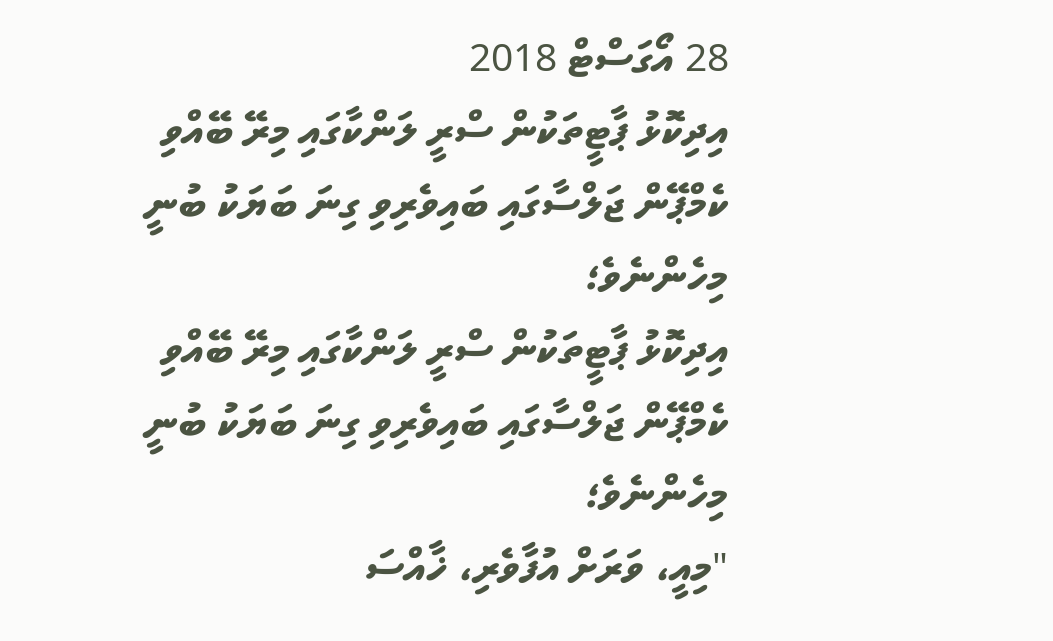28 އޯގަސްޓް 2018
އިދިކޮޅު ޕާޓީތަކުން ސްރީ ލަންކާގައި މިރޭ ބޭއްވި ކެމްޕޭން ޖަލްސާގައި ބައިވެރިވި ގިނަ ބަޔަކު ބުނީ މިހެންނެވެ؛
އިދިކޮޅު ޕާޓީތަކުން ސްރީ ލަންކާގައި މިރޭ ބޭއްވި ކެމްޕޭން ޖަލްސާގައި ބައިވެރިވި ގިނަ ބަޔަކު ބުނީ މިހެންނެވެ؛
"މިއީ، ވަރަށް އުފާވެރި، ޚާއްސަ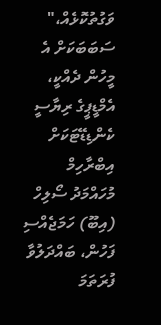ވަގުތުކޮޅެއް،"
ސަބަބަކަށް އެ މީހުން ދެއްކީ، އެމްޑީޕީގެ ރިޔާސީ ކެންޑިޑޭޓަކަށް އިބްރާހިމް މުހައްމަދު ސޯލިހް (އިބޫ) ހަމަޖެއްސި ފަހުން، ބައްދަލުވާ ފުރަތަމަ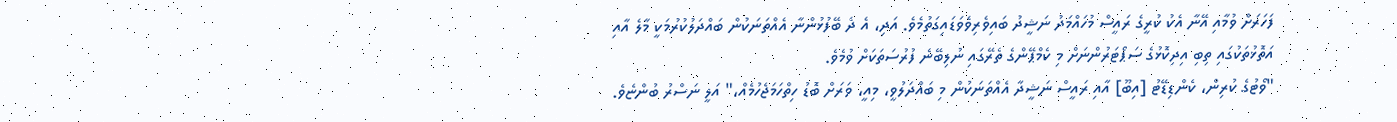ފަހަރަށް ވުމާއި އޭނާ އެކު ކުރީގެ ރައީސް މުހައްމަދު ނަޝީދު ބައިވެރިވެވަޑައިގަތުމެވެ. އަދި، އެ ދެ ބޭފުޅުންނާ އެއްތަނަކުން ބައްދަލުކުރުމަކީ މާލެ އާއި އަތޮޅުތަކުގައި ތިބި އިދިކޮޅުގެ ސަޕޯޓަރުންނަށް މި ކެމްޕޭންގެ ތެރޭގައި ނުލިބޭނެ ފުރުސަތަކަށް ވުމެވެ.
"ވޯޓުގެ ކުރިން، ކެންޑިޑޭޓު [އިބޫ] އާއި ރައީސް ނަޝީދާ އެއްތަނަކުން މި ބައްދަލުވީ، މިއީ، ވަރަށް ބޮޑު ހިތްހަމަޖެހުމެއް،" އަލީ ނަސްރު ބުންޏެވެ.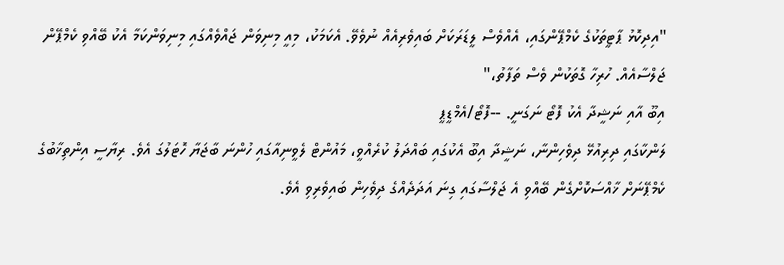"އިދިކޮޅު ޕާޓީތަކުގެ ކެމްޕޭންގައި، އެއްވެސް ލީޑަރަކަށް ބައިވެރިއެއް ނުވެވޭ. އެކަމަކު، މިއީ މިނިވަން ޖައްވެއްގައި މިނިވަންކަމާ އެކު ބޭއްވި ކެމްޕޭން ޖަލްސާއެއް. ހުރިހާ ގޮތަކުން ވެސް ތަފާތު،"
އިބޫ އާއި ނަޝީދާ އެކު ފޮޓޯ ނަގަނީ. --ފޮޓޯ/އެމްޑީޕީ
ލަންކާގައި ދިރިއުޅޭ ދިވެހިންނާ، ނަޝީދާ އިބޫ އެކުގައި ބައްދަލު ކުރެއްވީ، މައުންޓް ލެވީނިއާގައި ހުންނަ ބާޖަޔާ ހޮޓަލުގަ އެވެ. ރިޔާސީ އިންތިޚާބުގެ ކެމްޕޭނަށް ޚާއްސަކޮށްގެން ބޭއްވި އެ ޖަލްސާގައި ގިނަ އަދަދެއްގެ ދިވެހިން ބައިވެރިވި އެވެ.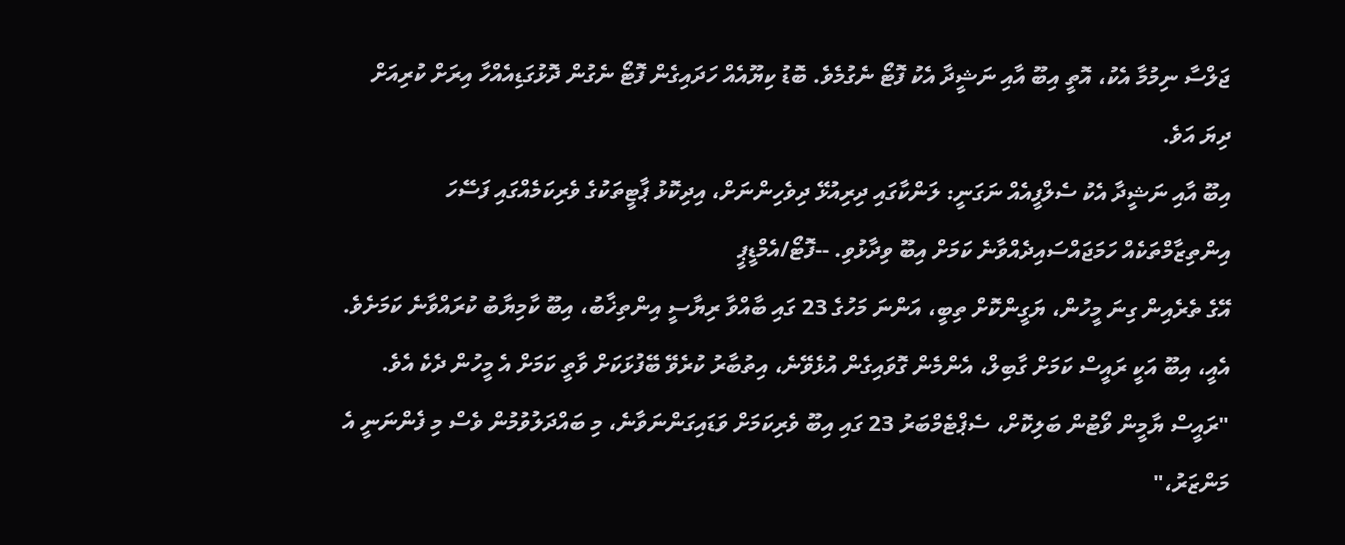ޖަލްސާ ނިމުމާ އެކު، އޮތީ އިބޫ އާއި ނަޝީދާ އެކު ފޮޓޯ ނެގުމެވެ. ބޮޑު ކިޔޫއެއް ހަދައިގެން ފޮޓޯ ނެގުން ދޮޅުގަޑިއެއްހާ އިރަށް ކުރިއަށް ދިޔަ އަވެ.
އިބޫ އާއި ނަޝީދާ އެކު ސެލްފީއެއް ނަގަނީ: ލަންކާގައި ދިރިއުޅޭ ދިވެހިންނަށް، އިދިކޮޅު ޕާޓީތަކުގެ ވެރިކަމެއްގައި ފަސޭހަ އިންތިޒާމްތަކެއް ހަމަޖައްސައިދެއްވާނެ ކަމަށް އިބޫ ވިދާޅުވި. --ފޮޓޯ/އެމްޑީޕީ
އޭގެ ތެރެއިން ގިނަ މީހުން، ޔަގީންކޮށް ތިބީ، އަންނަ މަހުގެ 23 ގައި ބާއްވާ ރިޔާސީ އިންތިޚާބު، އިބޫ ކާމިޔާބު ކުރައްވާނެ ކަމަށެވެ. އެއީ، އިބޫ އަކީ ރައީސް ކަމަށް ގާބިލް، އެންމެން ގޮވައިގެން އުޅެވޭނެ، އިތުބާރު ކުރެވޭ ބޭފުޅަކަށް ވާތީ ކަމަށް އެ މީހުން ދެކެ އެވެ.
"ރައީސް ޔާމީން ވޯޓުން ބަލިކޮށް، ސެޕްޓެމްބަރު 23 ގައި އިބޫ ވެރިކަމަށް ވަޑައިގަންނަވާނެ، މި ބައްދަލުވުމުން ވެސް މި ފެންނަނީ އެ މަންޒަރު،"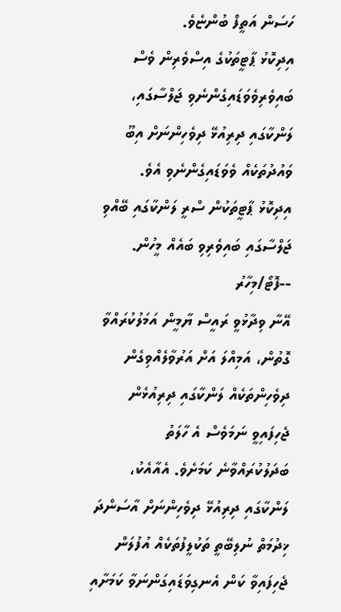ހަސަން އަތީފް ބުންޏެވެ.
އިދިކޮޅު ޕާޓީތަކުގެ އިސްވެރިން ވެސް ބައިވެރިވެވަޑައިގެންނެވި ޖަލްސާގައި، ލަންކާގައި ދިރިއުޅޭ ދިވެހިންނަށް އިބޫ ވައުދުތަކެއް ވެވަޑައިގެންނެވި އެވެ.
އިދިކޮޅު ޕާޓީތަކުން ސްރީ ލަންކާގައި ބޭއްވި ޖަލްސާގައި ބައިވެރިވި ބައެއް މީހުން. --ފޮޓޯ/މިހާރު
އޭނާ ވިދާޅުވީ ރައީސް ޔާމީން އަމަލުކުރައްވާ ގޮތުން، އަމިއްލަ އަށް އަރުވާލެއްވިގެން ދިވެހިންތަކެއް ލަންކާގައި ދިރިއުޅެން ޖެހިފައިވީ ނަމަވެސް އެ ހާލަތު ބަދަލުކުރައްވާނެ ކަމަށެވެ. އެއާއެކު، ލަންކާގައި ދިރިއުޅޭ ދިވެހިންނަށް އާސަންދަ ޚިދުމަތް ނުލިބޭތީ ތަކުލީފުތަކެއް އުފުލަން ޖެހިފައިވާ ކަން އެނގިވަޑައިގަންނަވާ ކަމަށާއި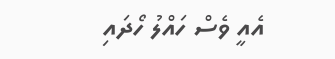އެއީ ވެސް ހައްލު ހޯދައި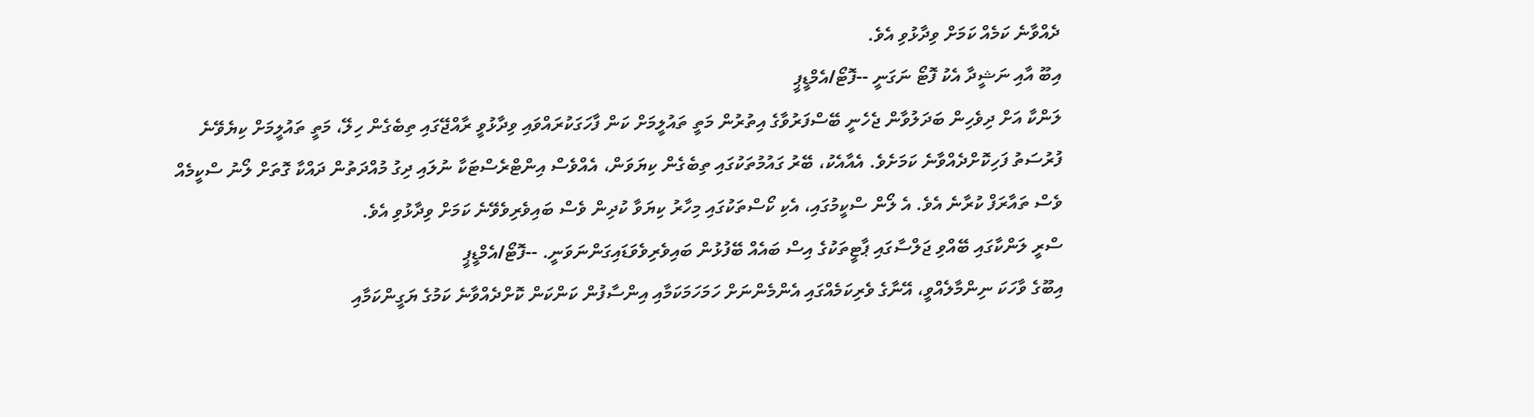ދެއްވާނެ ކަމެއް ކަމަށް ވިދާޅުވި އެވެ.
އިބޫ އާއި ނަޝީދާ އެކު ފޮޓޯ ނަގަނީ --ފޮޓޯ/އެމްޑީޕީ
ލަންކާ އަށް ދިވެހިން ބަދަލުވާން ޖެހެނީ ބޭސްފަރުވާގެ އިތުރުން މަތީ ތައުލީމަށް ކަން ފާހަގަކުރައްވައި ވިދާޅުވީ ރާއްޖޭގައި ތިބެގެން ހިލޭ، މަތީ ތައުލީމަށް ކިޔެވޭނެ ފުރުސަތު ފަހިކޮށްދެއްވާނެ ކަމަށެވެ. އެއާއެކު، ބޭރު ގައުމުތަކުގައި ތިބެގެން ކިޔަވަން، އެއްވެސް އިންޓްރެސްޓަކާ ނުލައި ދިގު މުއްދަތުން ދައްކާ ގޮތަށް ލޯނު ސްކީމެއް ވެސް ތައާރަފް ކުރާނެ އެވެ. އެ ލޯން ސްކީމުގައި، އެކި ކޯސްތަކުގައި މިހާރު ކިޔަވާ ކުދިން ވެސް ބައިވެރިވެވޭނެ ކަމަށް ވިދާޅުވި އެވެ.
ސްރީ ލަންކާގައި ބޭއްވި ޖަލްސާގައި ޕާޓީތަކުގެ އިސް ބައެއް ބޭފުޅުން ބައިވެރިވެވަޑައިގަންނަވަނީ. --ފޮޓޯ/އެމްޑީޕީ
އިބޫގެ ވާހަކަ ނިންމާލެއްވީ، އޭނާގެ ވެރިކަމެއްގައި އެންމެންނަށް ހަމަހަމަކަމާއި އިންސާފުން ކަންކަން ކޮށްދެއްވާނެ ކަމުގެ ޔަގީންކަމާއި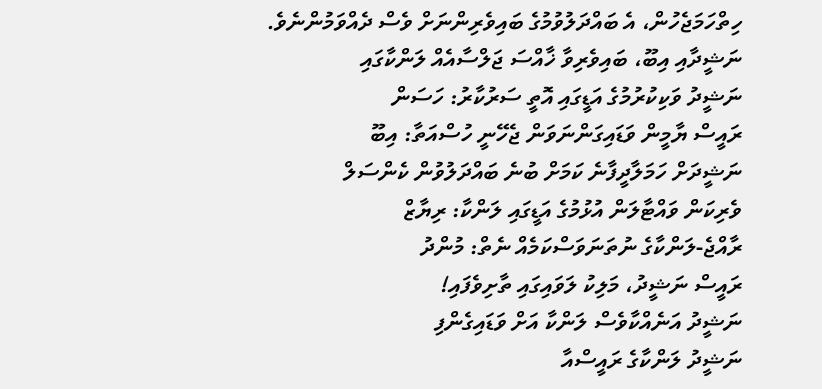ހިތްހަމަޖެހުން، އެ ބައްދަލުވުމުގެ ބައިވެރިންނަށް ވެސް ދެއްވަމުންނެވެ.
ނަޝީދާއި އިބޫ، ބައިވެރިވާ ޚާއްސަ ޖަލްސާއެއް ލަންކާގައި
ނަޝީދު ވަކިކުރުމުގެ އަޑީގައި އޮތީ ސަރުކާރު: ހަސަން
ރައީސް ޔާމީން ވަޑައިގަންނަވަން ޖެހޭނީ ހުސްއަތާ: އިބޫ
ނަޝީދަށް ހަމަލާދީފާނެ ކަމަށް ބުނެ ބައްދަލުވުން ކެންސަލް
ވެރިކަން ވައްޓާލަން އުޅުމުގެ އަޑީގައި ލަންކާ: ރިޔާޒް
ރާއްޖެ-ލަންކާގެ ނުތަނަވަސްކަމެއް ނެތް: މުންދު
ރައީސް ނަޝީދު، މަލިކު ލަވައިގައި ތާށިވެފައި!
ނަޝީދު އަނެއްކާވެސް ލަންކާ އަށް ވަޑައިގެންފި
ނަޝީދު ލަންކާގެ ރައީސްއާ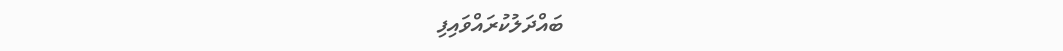ބައްދަލުކުރައްވައިފި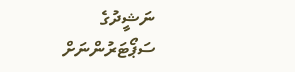ނަޝީދުގެ ސަޕޯޓަރުންނަށް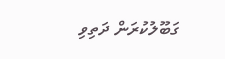ގަބޫލުކުރަން ދަތިވި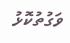ވަގުތުކޮޅު